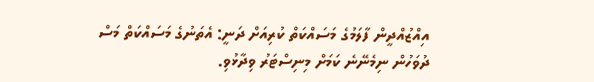އިއްޒުއްދީން ފާލަމުގެ މަސައްކަތް ކުރިއަށް ދަނީ: އެތަނުގެ މަސައްކަތް މަސް ދުވަހުން ނިމެނޭނެ ކަމަށް މިނިސްޓަރު ވިދާޅުވި.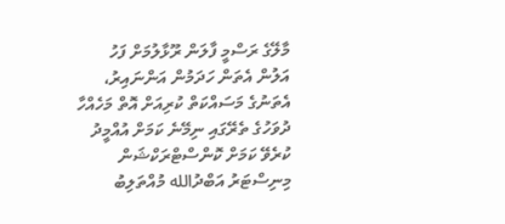މާލޭގެ ރަސްމީ ފާލަން ރޫޅާލުމަށް ފަހު އަލުން އެތަން ހަދަމުން އަންނައިރު، އެތަނުގެ މަސައްކަތް ކުރިއަށް އޮތް މަހެއްހާ ދުވަހުގެ ތެރޭގައި ނިމޭނެ ކަމަށް އުއްމީދު ކުރެވޭ ކަމަށް ކޮންސްޓްރަކްޝަން މިނިސްޓަރު އަބްދުالله މުއްތަލިބު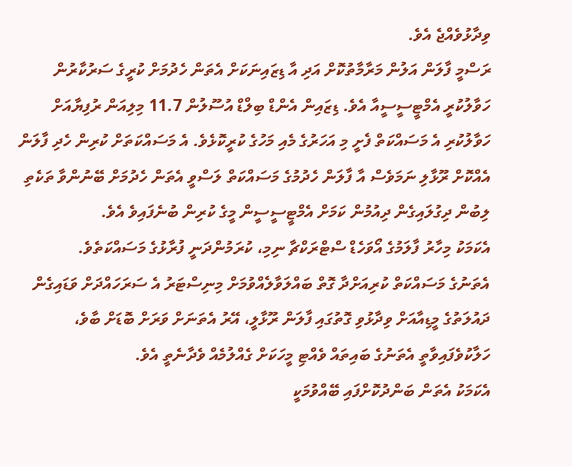ވިދާޅުވެއްޖެ އެވެ.
ރަސްމީ ފާލަން އަލުން މަރާމާތުކޮށް އަދި އާ ޑިޒައިނަކަށް އެތަން ހެދުމަށް ކުރީގެ ސަރުކާރުން ހަވާލުކުރީ އެމްޓީސީސީއާ އެވެ. ޑިޒައިން އެންޑް ބިލްޑް އުސޫލުން 11.7 މިލިއަން ރުފިޔާއަށް ހަވާލުކުރި އެ މަސައްކަތް ފެށީ މި އަހަރުގެ މެއި މަހުގެ ކުރީކޮޅެވެ. އެ މަސައްކަތަށް ކުރިން ހެދި ފާލަން އެއްކޮށް ރޫޅާލި ނަމަވެސް އާ ފާލަން ހެދުމުގެ މަސައްކަތް ލަސްވީ އެތަން ހެދުމަށް ބޭނުންވާ ތަކެތި ލިބުން ދިގުލައިގެން ދިއުމުން ކަމަށް އެމްޓީސީސީން މީގެ ކުރިން ބުނެފައިވެ އެވެ.
އެކަމަކު މިހާރު ފާލަމުގެ އޯވަހެޑް ސްޓްރަކްޗާ ނިމި، ކުރަމުންދަނީ ފުރާޅުގެ މަސައްކަތެވެ.
އެތަނުގެ މަސައްކަތް ކުރިއަށްދާ ގޮތް ބައްލަވާލެއްވުމަށް މިނިސްޓަރު އެ ސަރަހައްދަށް ވަޑައިގެން ދައުލަތުގެ މީޑިއާއަށް ވިދާޅުވި ގޮތުގައި ފާލަން ރޫޅާލީ، އޭރު އެތަނަށް ވަރަށް ބޮޑަށް ބާވެ، ހަލާކުވެފައިވާތީ އެތަނުގެ ބައިތައް ވެއްޓި މީހަކަށް ގެއްލުމެއް ވެދާނެތީ އެވެ.
އެކަމަކު އެތަން ބަންދުކޮށްފައި ބޭއްވުމަކީ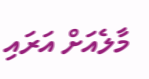މާލެއަށް އަރައި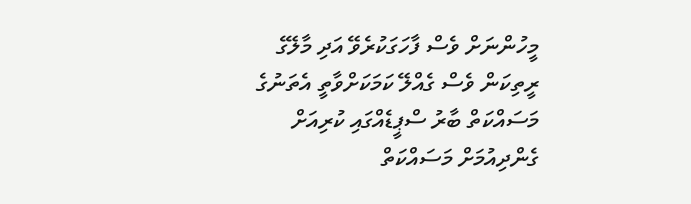މީހުންނަށް ވެސް ފާހަގަކުރެވޭ އަދި މާލޭގެ ރީތިކަން ވެސް ގެއްލޭ ކަމަކަށްވާތީ އެތަނުގެ މަސައްކަތް ބާރު ސްޕީޑެއްގައި ކުރިއަށް ގެންދިއުމަށް މަސައްކަތް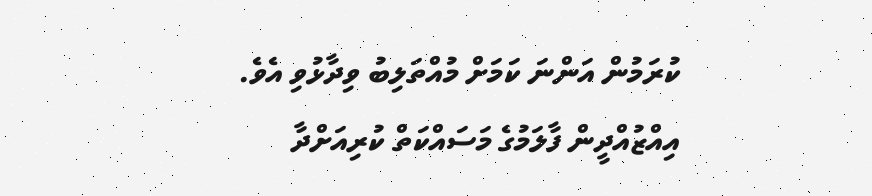ކުރަމުން އަންނަ ކަމަށް މުއްތަލިބު ވިދާޅުވި އެވެ.
އިއްޒުއްދީން ފާލަމުގެ މަސައްކަތް ކުރިއަށްދާ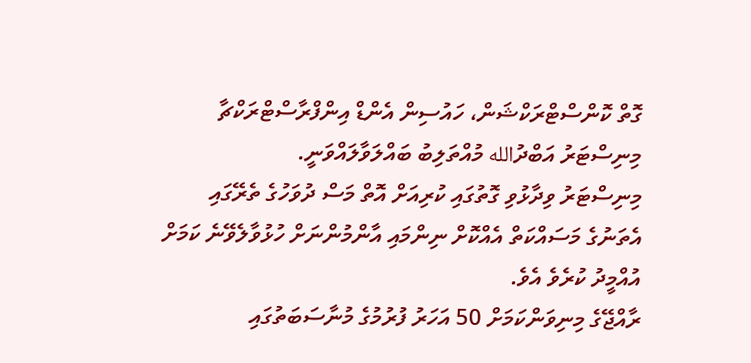ގޮތް ކޮންސްޓްރަކްޝަން، ހައުސިން އެންޑް އިންފްރާސްޓްރަކްޗާ މިނިސްޓަރު އަބްދުالله މުއްތަލިބު ބައްލަވާލައްވަނީ.
މިނިސްޓަރު ވިދާޅުވި ގޮތުގައި ކުރިއަށް އޮތް މަސް ދުވަހުގެ ތެރޭގައި އެތަނުގެ މަސައްކަތް އެއްކޮށް ނިންމައި އާންމުންނަށް ހުޅުވާލެވޭނެ ކަމަށް އުއްމީދު ކުރެވެ އެވެ.
ރާއްޖޭގެ މިނިވަންކަމަށް 50 އަހަރު ފުރުމުގެ މުނާސަބަތުގައި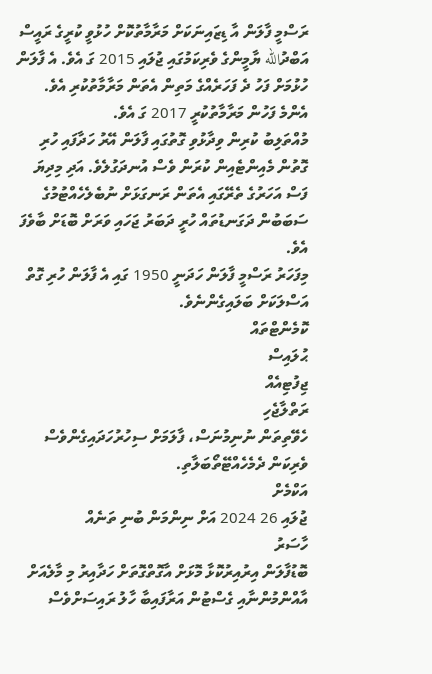ރަސްމީ ފާލަން އާ ޑިޒައިނަކަށް މަރާމާތުކޮށް ހުޅުވީ ކުރީގެ ރައީސް އަބްދުالله ޔާމީންގެ ވެރިކަމުގައި ޖުލައި 2015 ގަ އެވެ. އެ ފާލަން ހުޅުމަށް ފަހު ދެ ފަހަރެއްގެ މަތިން އެތަން މަރާމާތުކުރި އެވެ. އެންމެ ފަހުން މަރާމާތުކުރީ 2017 ގަ އެވެ.
މުއްތަލިބު ކުރިން ވިދާޅުވި ގޮތުގައި ފާލަން އޭރު ހަދާފައި ހުރި ގޮތުން މެއިންޓެއިން ކުރަން ވެސް އުނދަގުލެވެ. އަދި މިދިޔަ ފަސް އަހަރުގެ ތެރޭގައި އެތަން ރަނގަޅަށް ނުބެލެހެއްޓުމުގެ ސަބަބުން ދަގަނޑުތައް ހުރީ ދަބަރު ޖަހައި ވަރަށް ބޮޑަށް ބާވެފަ އެވެ.
މިފަހަރު ރަސްމީ ފާލަން ހަދަނީ 1950 ގައި އެ ފާލަން ހުރި ގޮތް އަސްލަކަށް ބަލައިގެންނެވެ.
ކޮމެންޓްތައް
ޙުލައިސް
ޖިފުޓިއެއް
ރަތްލާޖެހި
ހެވޭތިތަން ނުނިމުނަސް، ފާލަމަށް ސިހުރުހަދައިގެންވެސް ވެރިކަން ދެމެހެއްޓޭތޯބަލާތި.
އަކްމެށް
ޖުލައި 26 2024 އަށް ނިންމަން ބުނި ތަނެއް
ހާސަރު
ބޮޑުފާލަން އިރުއިރުކޮޅާ މޮޅަށް އާގޮތްގޮތަށް ހަދާއިރު މި މާލެއަށް އާއްންމުންނާއި ގެސްޓުން އަރާފައިބާ ހާލު ރައިސަށްވެސް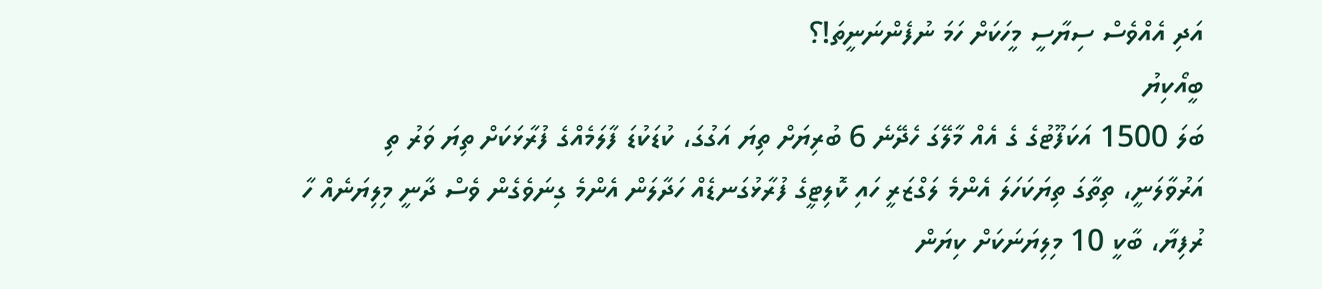އަދި އެއްވެސް ސިޔާސީ މީހަކަށް ހަމަ ނުފެންނަނީތަ!؟
ބީއޯކިޔު
ބަލަ 1500 އަކަފޫޓުގެ ގެ އެއް މާލޭގަ ހެދޭނެ 6 ބުރިޔަށް ތިޔަ އަގުގަ، ކުޑަކުޑަ ފާލަމެއްގެ ފުރާޅަކަށް ތިޔަ ވަރު ތި އަރުވާލަނީ، ތިތާގަ ތިޔަކަހަލަ އެންމެ ލަގްޒަރީ ހައި ކޮލިޓީގެ ފުރާޅުގަނޑެއް ހަދާލަން އެންމެ ގިނަވެގެން ވެސް ދާނީ މިލިޔަނެއް ހާ ރުފިޔާ، ބާކީ 10 މިލިޔަނަކަށް ކިޔަން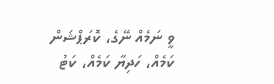ވީ ނަމެއް ނޭގެ، ކޮރަޕްޝަން ކަމެއް، ހަދިޔާ ކަމެއް، ކަޓު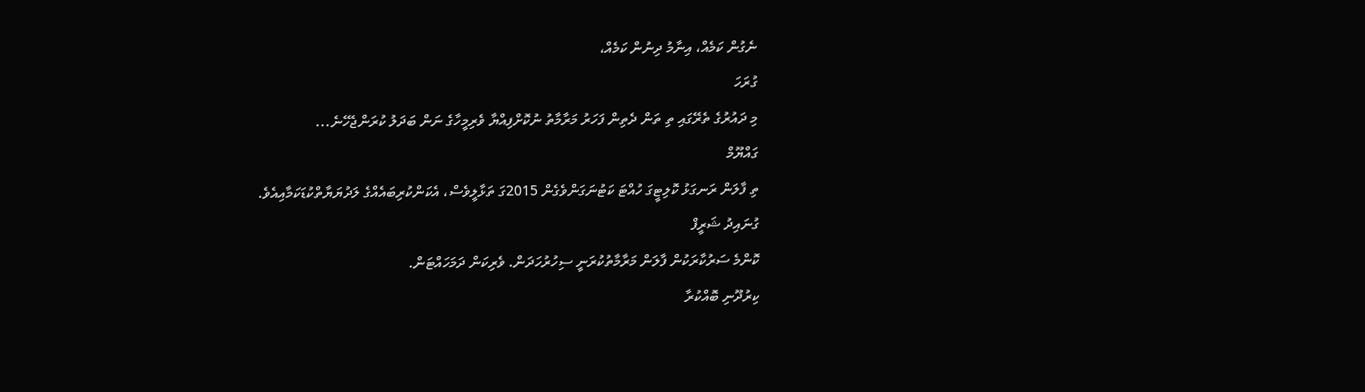ނެގުން ކަމެއް، އިނާމު ދިނުން ކަމެއް،
ގުރަހަ
މި ދައުރުގެ ތެރޭގައި ތި ތަން ދެތިން ފަހަރު މަރާމާތު ނުކޮށްފިއްޔާ ވެރިމީހާގެ ނަން ބަދަލު ކުރަންޖެހޭނެ...
ގައްޔޫމް
ތި ފާލަން ރަނގަޅު ކޮލިޓީގަ ހުއްޓަ ކަޓުނަގަންވެގެން 2015ގަ ތަޅާލީވެސް، އެކަންކުރިބައެއްގެ ލަދުޔަޔާތްކުޑަކަމާއިއެވެ.
ގުނައިދު ޝަރީފް
ކޮންމެ ސަރުކާރަކުން ފާލަން މަރާމާތުކުރަނީ ސިހުރުހަދަން. ވެރިކަން ދަމަހައްޓަން.
ކިރުދޫނި ބޮއްކުރާ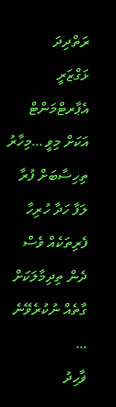ރަތްދިދަ
ޅަގްޒަރީ އެޕާރޓްމަންޓް އަކަށް މިވީ …މިހާރު ތިހިސާބަށް ފުރާ ލަފާ ހަދާ ހުރިހާ ފެރިތަކެއް ވެސް ދެން ތިދިމާލަކަށް ގާތެއް ނުކުރެވޭނެ …
ޥާހިދު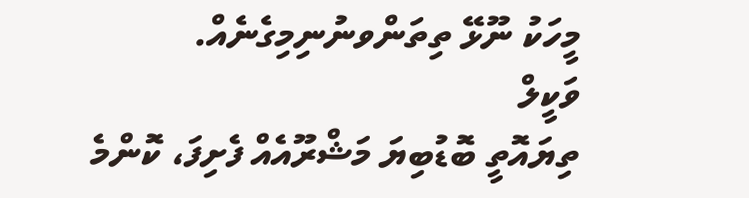މީހަކު ނޫޅޭ ތިތަންވނުނިމިގެނެއް.
ވަކީލް
ތިޔައޮތީ ބޮޑުބިޔަ މަޝްރޫއެއް ފެށިފަ، ކޮންމެ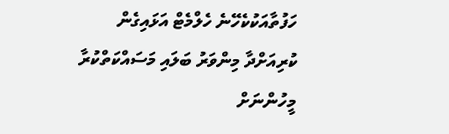ހަފުތާއަކުކެހޭނެ ހެލްމެޓް އަޅައިގެން ކުރިއަށްދާ މިންވަރު ބަލައި މަސައްކަތްކުރާ މީހުންނަށް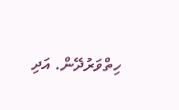ހިތްވަރުދޭން. އަދި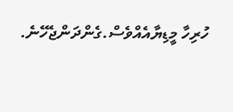ހުރިހާ މީޑިޔާއެއްވެސް.ގެންދަންޖެހޭނެ.